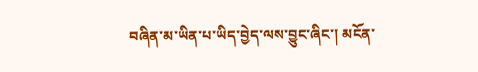བཞིན་མ་ཡིན་པ་ཡིད་བྱེད་ལས་བྱུང་ཞིང་། མངོན་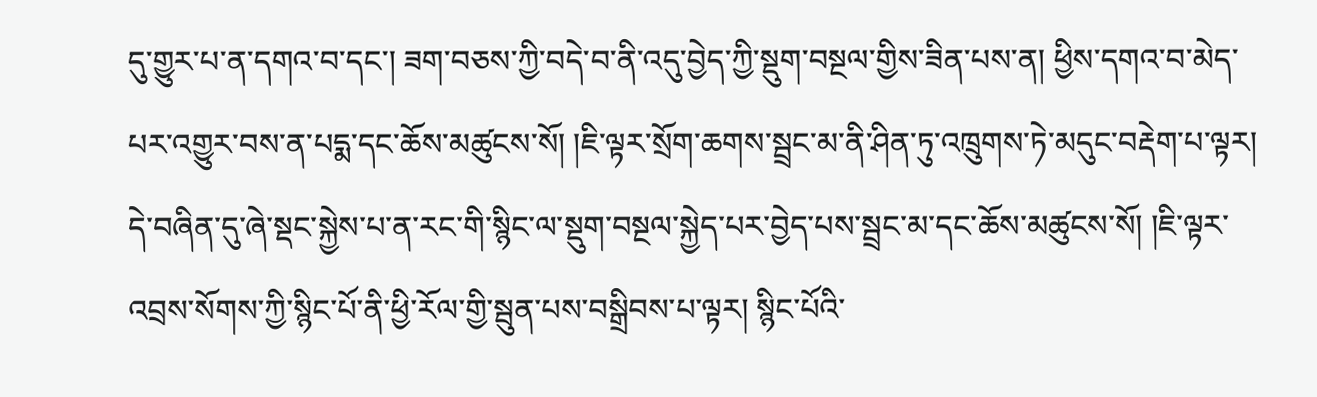དུ་གྱུར་པ་ན་དགའ་བ་དང་། ཟག་བཅས་ཀྱི་བདེ་བ་ནི་འདུ་བྱེད་ཀྱི་སྡུག་བསྔལ་གྱིས་ཟིན་པས་ན། ཕྱིས་དགའ་བ་མེད་པར་འགྱུར་བས་ན་པདྨ་དང་ཆོས་མཚུངས་སོ། །ཇི་ལྟར་སྲོག་ཆགས་སྦྲང་མ་ནི་ཤིན་ཏུ་འཁྲུགས་ཏེ་མདུང་བརྡེག་པ་ལྟར། དེ་བཞིན་དུ་ཞེ་སྡང་སྐྱེས་པ་ན་རང་གི་སྙིང་ལ་སྡུག་བསྔལ་སྐྱེད་པར་བྱེད་པས་སྦྲང་མ་དང་ཆོས་མཚུངས་སོ། །ཇི་ལྟར་འབྲས་སོགས་ཀྱི་སྙིང་པོ་ནི་ཕྱི་རོལ་གྱི་སྦུན་པས་བསྒྲིབས་པ་ལྟར། སྙིང་པོའི་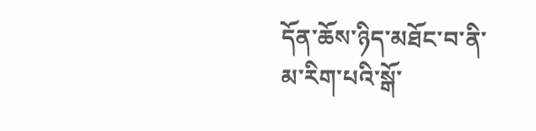དོན་ཆོས་ཉིད་མཐོང་བ་ནི་མ་རིག་པའི་སྒོ་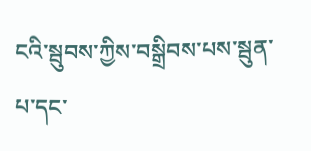ངའི་སྦུབས་ཀྱིས་བསྒྲིབས་པས་སྦུན་པ་དང་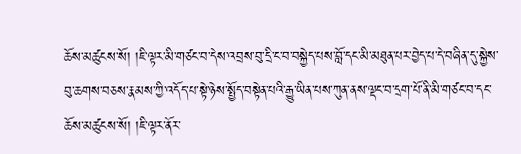ཆོས་མཚུངས་སོ། །ཇི་ལྟར་མི་གཙང་བ་དེས་འབྲས་བུ་དྲི་ང་བ་བསྐྱེད་པས་བློ་དང་མི་མཐུན་པར་བྱེད་པ་དེ་བཞིན་དུ་སྐྱེས་བུ་ཆགས་བཅས་རྣམས་ཀྱི་འདོད་པ་སྟེ་ཉེས་སྤྱོད་བསྟེན་པའི་རྒྱུ་ཡིན་པས་ཀུན་ནས་ལྡང་བ་དྲག་པོ་ནི་མི་གཙང་བ་དང་ཆོས་མཚུངས་སོ། །ཇི་ལྟར་ནོར་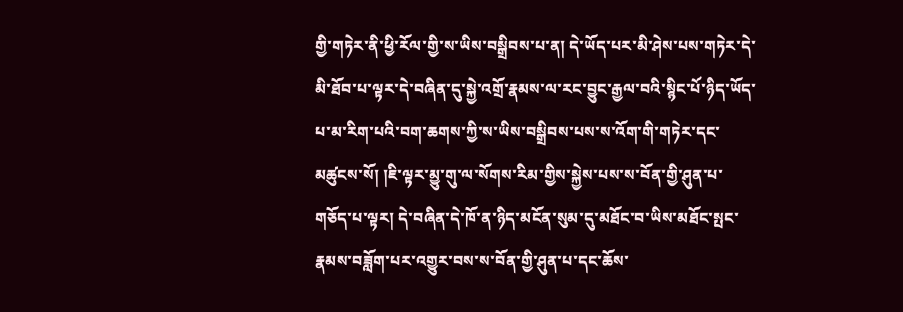གྱི་གཏེར་ནི་ཕྱི་རོལ་གྱི་ས་ཡིས་བསྒྲིབས་པ་ན། དེ་ཡོད་པར་མི་ཤེས་པས་གཏེར་དེ་མི་ཐོབ་པ་ལྟར་དེ་བཞིན་དུ་སྐྱེ་འགྲོ་རྣམས་ལ་རང་བྱུང་རྒྱལ་བའི་སྙིང་པོ་ཉིད་ཡོད་པ་མ་རིག་པའི་བག་ཆགས་ཀྱི་ས་ཡིས་བསྒྲིབས་པས་ས་འོག་གི་གཏེར་དང་མཚུངས་སོ། །ཇི་ལྟར་མྱུ་གུ་ལ་སོགས་རིམ་གྱིས་སྐྱེས་པས་ས་བོན་གྱི་ཤུན་པ་གཅོད་པ་ལྟར། དེ་བཞིན་དེ་ཁོ་ན་ཉིད་མངོན་སུམ་དུ་མཐོང་བ་ཡིས་མཐོང་སྤང་རྣམས་བཟློག་པར་འགྱུར་བས་ས་བོན་གྱི་ཤུན་པ་དང་ཆོས་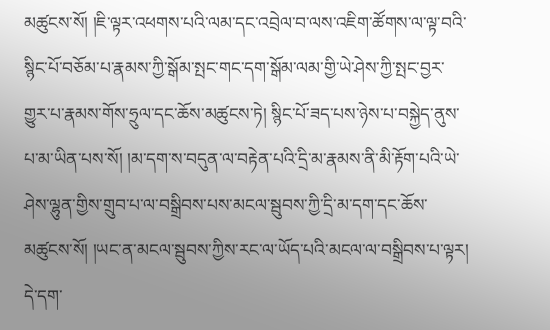མཚུངས་སོ། །ཇི་ལྟར་འཕགས་པའི་ལམ་དང་འབྲེལ་བ་ལས་འཇིག་ཚོགས་ལ་ལྟ་བའི་སྙིང་པོ་བཅོམ་པ་རྣམས་ཀྱི་སྒོམ་སྤང་གང་དག་སྒོམ་ལམ་གྱི་ཡེ་ཤེས་ཀྱི་སྤང་བྱར་གྱུར་པ་རྣམས་གོས་ཧྲུལ་དང་ཆོས་མཚུངས་ཏེ། སྙིང་པོ་ཟད་པས་ཉེས་པ་བསྐྱེད་ནུས་པ་མ་ཡིན་པས་སོ། །མ་དག་ས་བདུན་ལ་བརྟེན་པའི་དྲི་མ་རྣམས་ནི་མི་རྟོག་པའི་ཡེ་ཤེས་ལྷུན་གྱིས་གྲུབ་པ་ལ་བསྒྲིབས་པས་མངལ་སྦུབས་ཀྱི་དྲི་མ་དག་དང་ཆོས་མཚུངས་སོ། །ཡང་ན་མངལ་སྦུབས་ཀྱིས་རང་ལ་ཡོད་པའི་མངལ་ལ་བསྒྲིབས་པ་ལྟར། དེ་དག་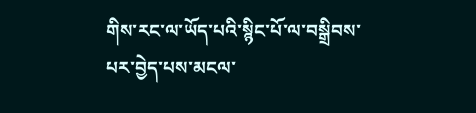གིས་རང་ལ་ཡོད་པའི་སྙིང་པོ་ལ་བསྒྲིབས་པར་བྱེད་པས་མངལ་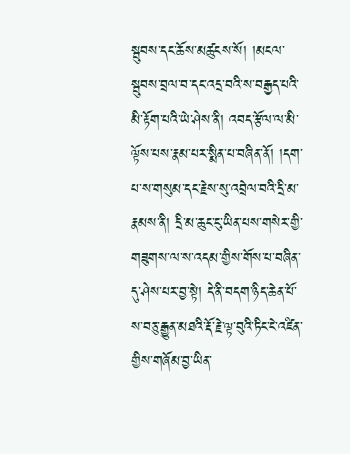སྦུབས་དང་ཆོས་མཚུངས་སོ། །མངལ་སྦུབས་བྲལ་བ་དང་འདྲ་བའི་ས་བརྒྱད་པའི་མི་རྟོག་པའི་ཡེ་ཤེས་ནི། འབད་རྩོལ་ལ་མི་ལྟོས་པས་རྣམ་པར་སྨིན་པ་བཞིན་ནོ། །དག་པ་ས་གསུམ་དང་རྗེས་སུ་འབྲེལ་བའི་དྲི་མ་རྣམས་ནི། དྲི་མ་ཆུང་ངུ་ཡིན་པས་གསེར་གྱི་གཟུགས་ལ་ས་འདམ་གྱིས་གོས་པ་བཞིན་དུ་ཤེས་པར་བྱ་སྟེ། དེ་ནི་བདག་ཉིད་ཆེན་པོ་ས་བཅུ་རྒྱུན་མཐའི་རྡོ་རྗེ་ལྟ་བུའི་ཏིང་ངེ་འཛིན་གྱིས་གཞོམ་བྱ་ཡིན་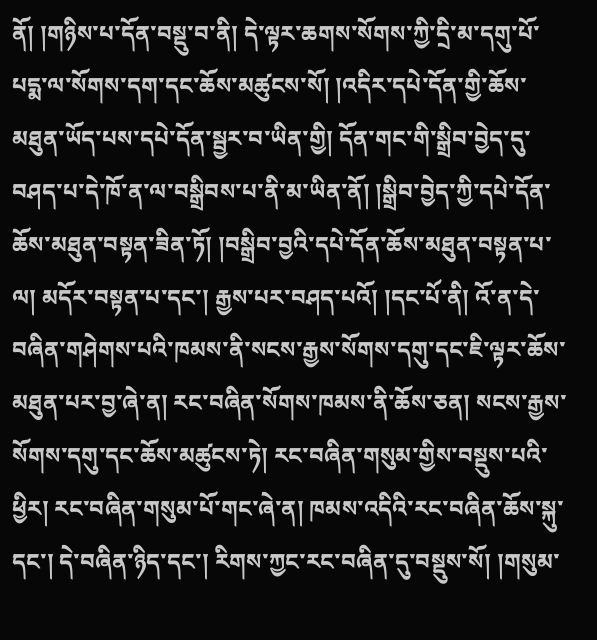ནོ། །གཉིས་པ་དོན་བསྡུ་བ་ནི། དེ་ལྟར་ཆགས་སོགས་ཀྱི་དྲི་མ་དགུ་པོ་པདྨ་ལ་སོགས་དག་དང་ཆོས་མཚུངས་སོ། །འདིར་དཔེ་དོན་གྱི་ཆོས་མཐུན་ཡོད་པས་དཔེ་དོན་སྦྱར་བ་ཡིན་གྱི། དོན་གང་གི་སྒྲིབ་བྱེད་དུ་བཤད་པ་དེ་ཁོ་ན་ལ་བསྒྲིབས་པ་ནི་མ་ཡིན་ནོ། །སྒྲིབ་བྱེད་ཀྱི་དཔེ་དོན་ཆོས་མཐུན་བསྟན་ཟིན་ཏོ། །བསྒྲིབ་བྱའི་དཔེ་དོན་ཆོས་མཐུན་བསྟན་པ་ལ། མདོར་བསྟན་པ་དང་། རྒྱས་པར་བཤད་པའོ། །དང་པོ་ནི། འོ་ན་དེ་བཞིན་གཤེགས་པའི་ཁམས་ནི་སངས་རྒྱས་སོགས་དགུ་དང་ཇི་ལྟར་ཆོས་མཐུན་པར་བྱ་ཞེ་ན། རང་བཞིན་སོགས་ཁམས་ནི་ཆོས་ཅན། སངས་རྒྱས་སོགས་དགུ་དང་ཆོས་མཚུངས་ཏེ། རང་བཞིན་གསུམ་གྱིས་བསྡུས་པའི་ཕྱིར། རང་བཞིན་གསུམ་པོ་གང་ཞེ་ན། ཁམས་འདིའི་རང་བཞིན་ཆོས་སྐུ་དང་། དེ་བཞིན་ཉིད་དང་། རིགས་ཀྱང་རང་བཞིན་དུ་བསྡུས་སོ། །གསུམ་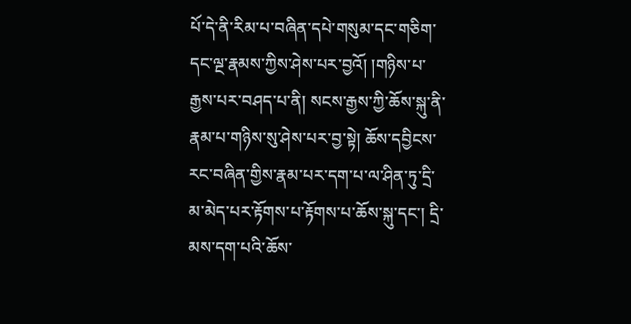པོ་དེ་ནི་རིམ་པ་བཞིན་དཔེ་གསུམ་དང་གཅིག་དང་ལྔ་རྣམས་ཀྱིས་ཤེས་པར་བྱའོ། །གཉིས་པ་རྒྱས་པར་བཤད་པ་ནི། སངས་རྒྱས་ཀྱི་ཆོས་སྐུ་ནི་རྣམ་པ་གཉིས་སུ་ཤེས་པར་བྱ་སྟེ། ཆོས་དབྱིངས་རང་བཞིན་གྱིས་རྣམ་པར་དག་པ་ལ་ཤིན་ཏུ་དྲི་མ་མེད་པར་རྟོགས་པ་རྟོགས་པ་ཆོས་སྐུ་དང་། དྲི་མས་དག་པའི་ཆོས་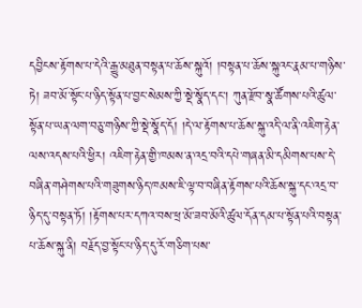དབྱིངས་རྟོགས་པ་དེའི་རྒྱུ་མཐུན་བསྟན་པ་ཆོས་སྐུའོ། །བསྟན་པ་ཆོས་སྐུའང་རྣམ་པ་གཉིས་ཏེ། ཟབ་མོ་སྟོང་པ་ཉིད་སྟོན་པ་བྱང་སེམས་ཀྱི་སྡེ་སྣོད་དང་། ཀུན་རྫོབ་སྣ་ཚོགས་པའི་ཚུལ་སྟོན་པ་ཡན་ལག་བཅུ་གཉིས་ཀྱི་སྡེ་སྣོད་དོ། །དེ་ལ་རྟོགས་པ་ཆོས་སྐུ་འདི་ལ་ནི་འཇིག་རྟེན་ལས་འདས་པའི་ཕྱིར། འཇིག་རྟེན་གྱི་ཁམས་ན་འདྲ་བའི་དཔེ་གཞན་མི་དམིགས་པས་དེ་བཞིན་གཤེགས་པའི་གཟུགས་ཉིད་ཁམས་ཇི་ལྟ་བ་བཞིན་རྟོགས་པའི་ཆོས་སྐུ་དང་འདྲ་བ་ཉིད་དུ་བསྟན་ཏོ། །རྟོགས་པར་དཀའ་བས་ཕྲ་མོ་ཟབ་མོའི་ཚུལ་དོན་དམ་པ་སྟོན་པའི་བསྟན་པ་ཆོས་སྐུ་ནི། བརྗོད་བྱ་སྟོང་པ་ཉིད་དུ་རོ་གཅིག་པས་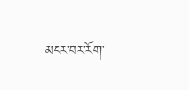མངར་བར་རོག་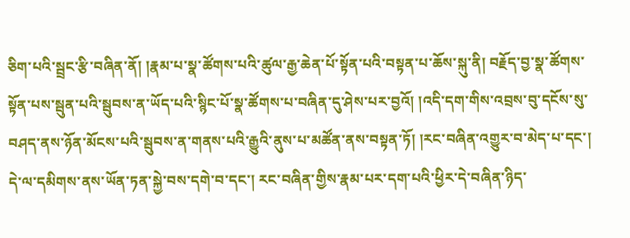ཅིག་པའི་སྦྲང་རྩི་བཞིན་ནོ། །རྣམ་པ་སྣ་ཚོགས་པའི་ཚུལ་རྒྱ་ཆེན་པོ་སྟོན་པའི་བསྟན་པ་ཆོས་སྐུ་ནི། བརྗོད་བྱ་སྣ་ཚོགས་སྟོན་པས་སྦུན་པའི་སྦུབས་ན་ཡོད་པའི་སྙིང་པོ་སྣ་ཚོགས་པ་བཞིན་དུ་ཤེས་པར་བྱའོ། །འདི་དག་གིས་འབྲས་བུ་དངོས་སུ་བཤད་ནས་ཉོན་མོངས་པའི་སྦུབས་ན་གནས་པའི་རྒྱུའི་ནུས་པ་མཚོན་ནས་བསྟན་ཏོ། །རང་བཞིན་འགྱུར་བ་མེད་པ་དང་། དེ་ལ་དམིགས་ནས་ཡོན་ཏན་སྐྱེ་བས་དགེ་བ་དང་། རང་བཞིན་གྱིས་རྣམ་པར་དག་པའི་ཕྱིར་དེ་བཞིན་ཉིད་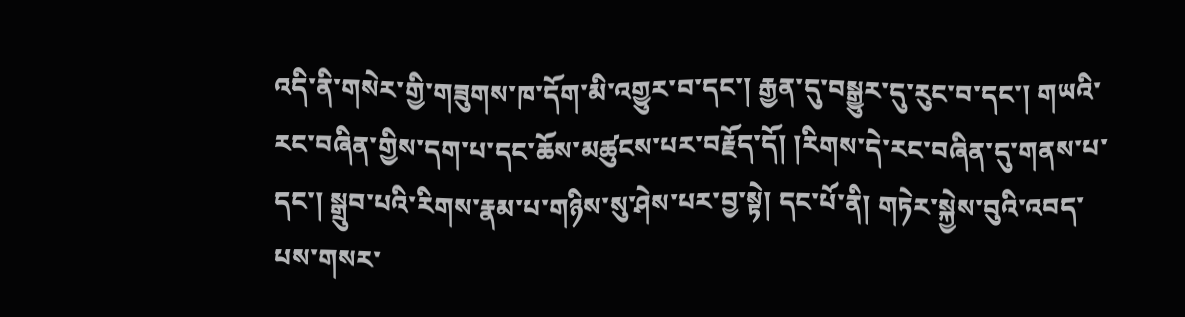འདི་ནི་གསེར་གྱི་གཟུགས་ཁ་དོག་མི་འགྱུར་བ་དང་། རྒྱན་དུ་བསྒྱུར་དུ་རུང་བ་དང་། གཡའི་རང་བཞིན་གྱིས་དག་པ་དང་ཆོས་མཚུངས་པར་བརྗོད་དོ། །རིགས་དེ་རང་བཞིན་དུ་གནས་པ་དང་། སྒྲུབ་པའི་རིགས་རྣམ་པ་གཉིས་སུ་ཤེས་པར་བྱ་སྟེ། དང་པོ་ནི། གཏེར་སྐྱེས་བུའི་འབད་པས་གསར་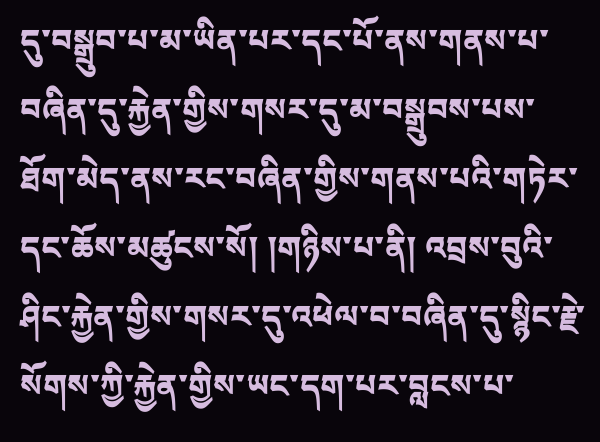དུ་བསྒྲུབ་པ་མ་ཡིན་པར་དང་པོ་ནས་གནས་པ་བཞིན་དུ་རྐྱེན་གྱིས་གསར་དུ་མ་བསྒྲུབས་པས་ཐོག་མེད་ནས་རང་བཞིན་གྱིས་གནས་པའི་གཏེར་དང་ཆོས་མཚུངས་སོ། །གཉིས་པ་ནི། འབྲས་བུའི་ཤིང་རྐྱེན་གྱིས་གསར་དུ་འཕེལ་བ་བཞིན་དུ་སྙིང་རྗེ་སོགས་ཀྱི་རྐྱེན་གྱིས་ཡང་དག་པར་བླངས་པ་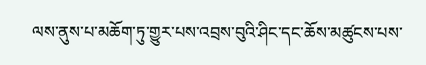ལས་ནུས་པ་མཆོག་ཏུ་གྱུར་པས་འབྲས་བུའི་ཤིང་དང་ཆོས་མཚུངས་པས་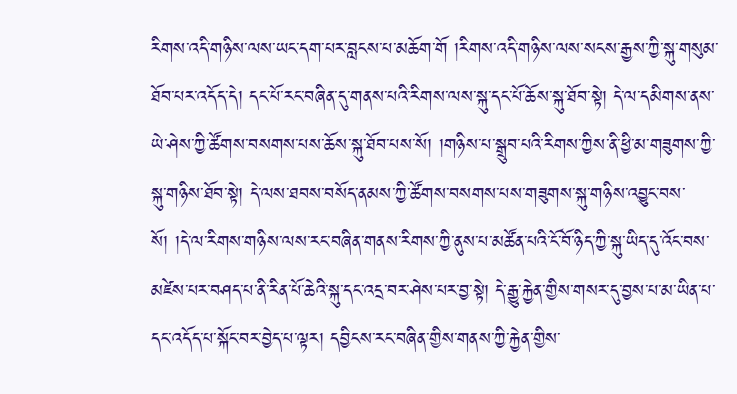རིགས་འདི་གཉིས་ལས་ཡང་དག་པར་བླངས་པ་མཆོག་གོ །རིགས་འདི་གཉིས་ལས་སངས་རྒྱས་ཀྱི་སྐུ་གསུམ་ཐོབ་པར་འདོད་དེ། དང་པོ་རང་བཞིན་དུ་གནས་པའི་རིགས་ལས་སྐུ་དང་པོ་ཆོས་སྐུ་ཐོབ་སྟེ། དེ་ལ་དམིགས་ནས་ཡེ་ཤེས་ཀྱི་ཚོགས་བསགས་པས་ཆོས་སྐུ་ཐོབ་པས་སོ། །གཉིས་པ་སྒྲུབ་པའི་རིགས་ཀྱིས་ནི་ཕྱི་མ་གཟུགས་ཀྱི་སྐུ་གཉིས་ཐོབ་སྟེ། དེ་ལས་ཐབས་བསོད་ནམས་ཀྱི་ཚོགས་བསགས་པས་གཟུགས་སྐུ་གཉིས་འབྱུང་བས་སོ། །དེ་ལ་རིགས་གཉིས་ལས་རང་བཞིན་གནས་རིགས་ཀྱི་ནུས་པ་མཚོན་པའི་ངོ་བོ་ཉིད་ཀྱི་སྐུ་ཡིད་དུ་འོང་བས་མཛེས་པར་བཤད་པ་ནི་རིན་པོ་ཆེའི་སྐུ་དང་འདྲ་བར་ཤེས་པར་བྱ་སྟེ། དེ་རྒྱུ་རྐྱེན་གྱིས་གསར་དུ་བྱས་པ་མ་ཡིན་པ་དང་འདོད་པ་སྐོང་བར་བྱེད་པ་ལྟར། དབྱིངས་རང་བཞིན་གྱིས་གནས་ཀྱི་རྐྱེན་གྱིས་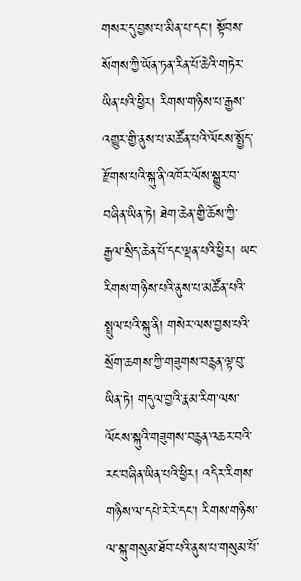གསར་དུ་བྱས་པ་མིན་པ་དང་། སྟོབས་སོགས་ཀྱི་ཡོན་ཏན་རིན་པོ་ཆེའི་གཏེར་ཡིན་པའི་ཕྱིར། རིགས་གཉིས་པ་རྒྱས་འགྱུར་གྱི་ནུས་པ་མཚོན་པའི་ལོངས་སྤྱོད་རྫོགས་པའི་སྐུ་ནི་འཁོར་ལོས་སྒྱུར་བ་བཞིན་ཡིན་ཏེ། ཐེག་ཆེན་གྱི་ཆོས་ཀྱི་རྒྱལ་སྲིད་ཆེན་པོ་དང་ལྡན་པའི་ཕྱིར། ཡང་རིགས་གཉིས་པའི་ནུས་པ་མཚོན་པའི་སྤྲུལ་པའི་སྐུ་ནི། གསེར་ལས་བྱས་པའི་སྲོག་ཆགས་ཀྱི་གཟུགས་བརྙན་ལྟ་བུ་ཡིན་ཏེ། གདུལ་བྱའི་རྣམ་རིག་ལས་ལོངས་སྐུའི་གཟུགས་བརྙན་འཆར་བའི་རང་བཞིན་ཡིན་པའི་ཕྱིར། འདིར་རིགས་གཉིས་ལ་དཔེ་རེ་རེ་དང་། རིགས་གཉིས་ལ་སྐུ་གསུམ་ཐོབ་པའི་ནུས་པ་གསུམ་པོ་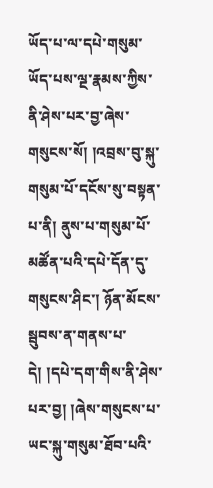ཡོད་པ་ལ་དཔེ་གསུམ་ཡོད་པས་ལྔ་རྣམས་ཀྱིས་ནི་ཤེས་པར་བྱ་ཞེས་གསུངས་སོ། །འབྲས་བུ་སྐུ་གསུམ་པོ་དངོས་སུ་བསྟན་པ་ནི། ནུས་པ་གསུམ་པོ་མཚོན་པའི་དཔེ་དོན་དུ་གསུངས་ཤིང་། ཉོན་མོངས་སྦུབས་ན་གནས་པ་དེ། །དཔེ་དག་གིས་ནི་ཤེས་པར་བྱ། །ཞེས་གསུངས་པ་ཡང་སྐུ་གསུམ་ཐོབ་པའི་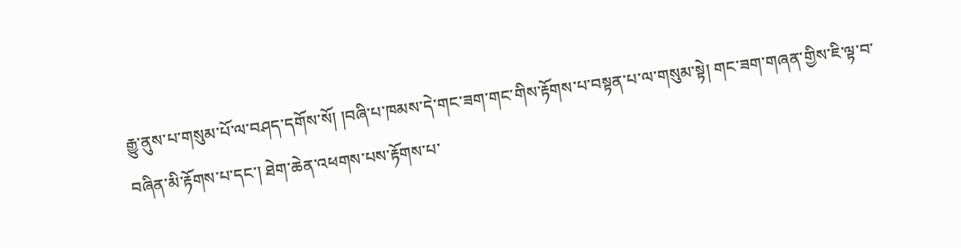རྒྱུ་ནུས་པ་གསུམ་པོ་ལ་བཤད་དགོས་སོ། །བཞི་པ་ཁམས་དེ་གང་ཟག་གང་གིས་རྟོགས་པ་བསྟན་པ་ལ་གསུམ་སྟེ། གང་ཟག་གཞན་གྱིས་ཇི་ལྟ་བ་བཞིན་མི་རྟོགས་པ་དང་། ཐེག་ཆེན་འཕགས་པས་རྟོགས་པ་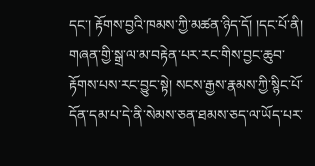དང་། རྟོགས་བྱའི་ཁམས་ཀྱི་མཚན་ཉིད་དོ། །དང་པོ་ནི། གཞན་གྱི་སྒྲ་ལ་མ་བརྟེན་པར་རང་གིས་བྱང་ཆུབ་རྟོགས་པས་རང་བྱུང་སྟེ། སངས་རྒྱས་རྣམས་ཀྱི་སྙིང་པོ་དོན་དམ་པ་དེ་ནི་སེམས་ཅན་ཐམས་ཅད་ལ་ཡོད་པར་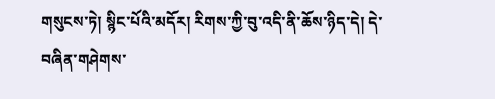གསུངས་ཏེ། སྙིང་པོའི་མདོར། རིགས་ཀྱི་བུ་འདི་ནི་ཆོས་ཉིད་དེ། དེ་བཞིན་གཤེགས་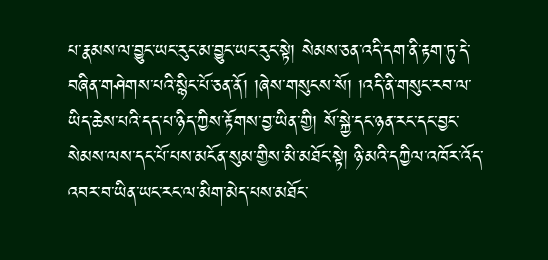པ་རྣམས་ལ་བྱུང་ཡང་རུང་མ་བྱུང་ཡང་རུང་སྟེ། སེམས་ཅན་འདི་དག་ནི་རྟག་ཏུ་དེ་བཞིན་གཤེགས་པའི་སྙིང་པོ་ཅན་ནོ། །ཞེས་གསུངས་སོ། །འདི་ནི་གསུང་རབ་ལ་ཡིད་ཆེས་པའི་དད་པ་ཉིད་ཀྱིས་རྟོགས་བྱ་ཡིན་གྱི། སོ་སྐྱེ་དང་ཉན་རང་དང་བྱང་སེམས་ལས་དང་པོ་པས་མངོན་སུམ་གྱིས་མི་མཐོང་སྟེ། ཉི་མའི་དཀྱིལ་འཁོར་འོད་འབར་བ་ཡིན་ཡང་རང་ལ་མིག་མེད་པས་མཐོང་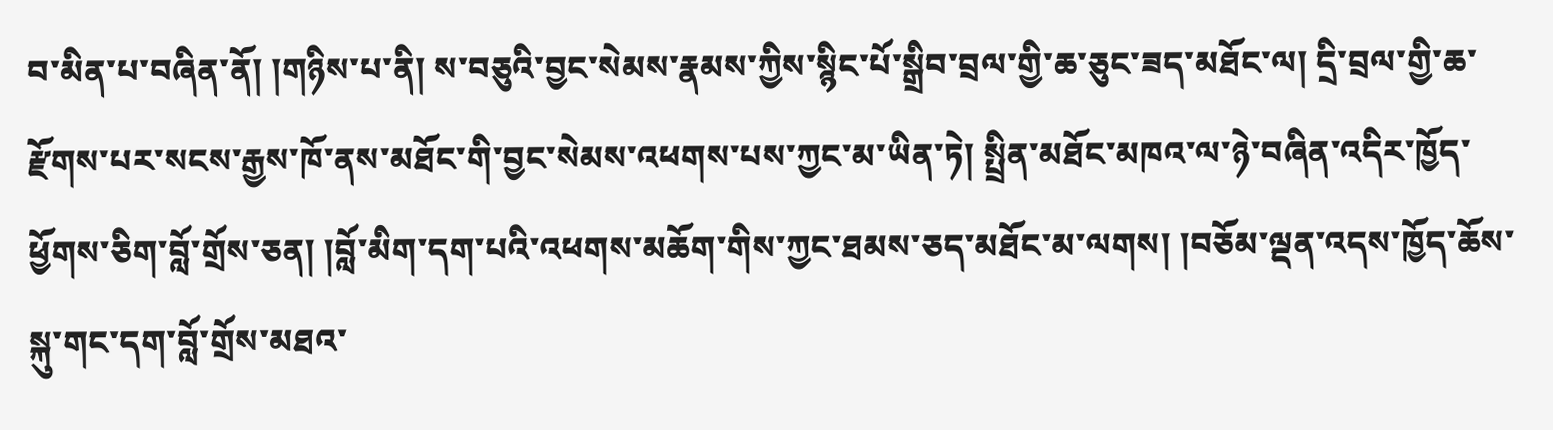བ་མིན་པ་བཞིན་ནོ། །གཉིས་པ་ནི། ས་བཅུའི་བྱང་སེམས་རྣམས་ཀྱིས་སྙིང་པོ་སྒྲིབ་བྲལ་གྱི་ཆ་ཅུང་ཟད་མཐོང་ལ། དྲི་བྲལ་གྱི་ཆ་རྫོགས་པར་སངས་རྒྱས་ཁོ་ནས་མཐོང་གི་བྱང་སེམས་འཕགས་པས་ཀྱང་མ་ཡིན་ཏེ། སྤྲིན་མཐོང་མཁའ་ལ་ཉེ་བཞིན་འདིར་ཁྱོད་ཕྱོགས་ཅིག་བློ་གྲོས་ཅན། །བློ་མིག་དག་པའི་འཕགས་མཆོག་གིས་ཀྱང་ཐམས་ཅད་མཐོང་མ་ལགས། །བཅོམ་ལྡན་འདས་ཁྱོད་ཆོས་སྐུ་གང་དག་བློ་གྲོས་མཐའ་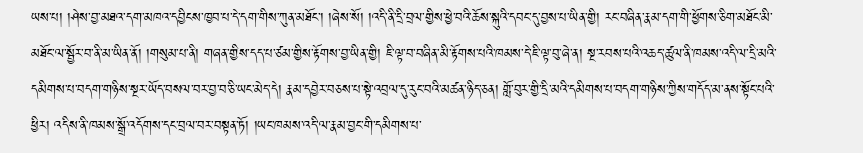ཡས་པ། །ཤེས་བྱ་མཐའ་དག་མཁའ་དབྱིངས་ཁྱབ་པ་དེ་དག་གིས་ཀུན་མཐོང་། །ཞེས་སོ། །འདི་ནི་དྲི་བྲལ་གྱིས་ཕྱེ་བའི་ཆོས་སྐུའི་དབང་དུ་བྱས་པ་ཡིན་གྱི། རང་བཞིན་རྣམ་དག་གི་ཕྱོགས་ཅིག་མཐོང་མི་མཐོང་ལ་སྦྱོར་བ་ནི་མ་ཡིན་ནོ། །གསུམ་པ་ནི། གཞན་གྱིས་དད་པ་ཙམ་གྱིས་རྟོགས་བྱ་ཡིན་གྱི། ཇི་ལྟ་བ་བཞིན་མི་རྟོགས་པའི་ཁམས་དེ་ཇི་ལྟ་བུ་ཞེ་ན། སྔ་རབས་པའི་འཆད་ཚུལ་ནི་ཁམས་འདི་ལ་དྲི་མའི་དམིགས་པ་བདག་གཉིས་སྔར་ཡོད་བསལ་བར་བྱ་བ་ཅི་ཡང་མེད་དེ། རྣམ་དབྱེར་བཅས་པ་སྟེ་འབྲལ་དུ་རུང་བའི་མཚན་ཉིད་ཅན། གློ་བུར་གྱི་དྲི་མའི་དམིགས་པ་བདག་གཉིས་ཀྱིས་གདོད་མ་ནས་སྟོང་པའི་ཕྱིར། འདིས་ནི་ཁམས་སྒྲོ་འདོགས་དང་བྲལ་བར་བསྟན་ཏོ། །ཡང་ཁམས་འདི་ལ་རྣམ་བྱང་གི་དམིགས་པ་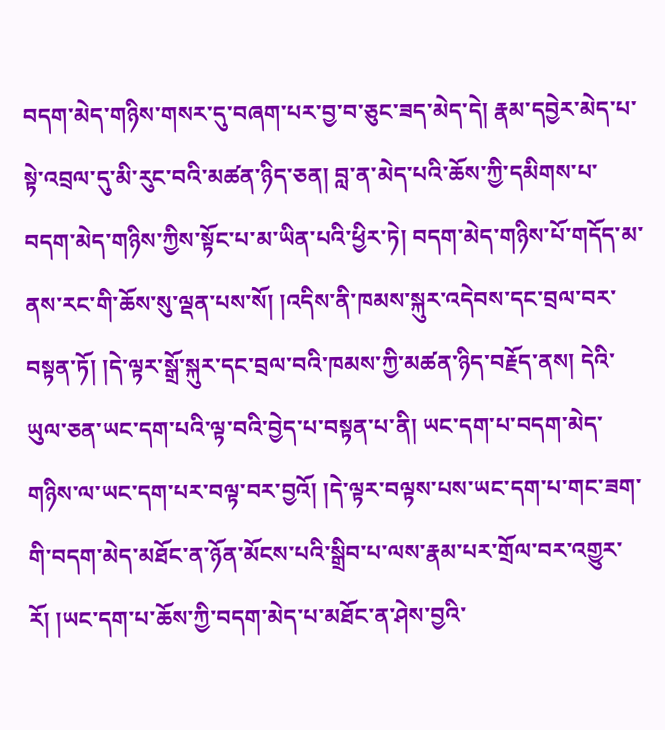བདག་མེད་གཉིས་གསར་དུ་བཞག་པར་བྱ་བ་ཅུང་ཟད་མེད་དེ། རྣམ་དབྱེར་མེད་པ་སྟེ་འབྲལ་དུ་མི་རུང་བའི་མཚན་ཉིད་ཅན། བླ་ན་མེད་པའི་ཆོས་ཀྱི་དམིགས་པ་བདག་མེད་གཉིས་ཀྱིས་སྟོང་པ་མ་ཡིན་པའི་ཕྱིར་ཏེ། བདག་མེད་གཉིས་པོ་གདོད་མ་ནས་རང་གི་ཆོས་སུ་ལྡན་པས་སོ། །འདིས་ནི་ཁམས་སྐུར་འདེབས་དང་བྲལ་བར་བསྟན་ཏོ། །དེ་ལྟར་སྒྲོ་སྐུར་དང་བྲལ་བའི་ཁམས་ཀྱི་མཚན་ཉིད་བརྗོད་ནས། དེའི་ཡུལ་ཅན་ཡང་དག་པའི་ལྟ་བའི་བྱེད་པ་བསྟན་པ་ནི། ཡང་དག་པ་བདག་མེད་གཉིས་ལ་ཡང་དག་པར་བལྟ་བར་བྱའོ། །དེ་ལྟར་བལྟས་པས་ཡང་དག་པ་གང་ཟག་གི་བདག་མེད་མཐོང་ན་ཉོན་མོངས་པའི་སྒྲིབ་པ་ལས་རྣམ་པར་གྲོལ་བར་འགྱུར་རོ། །ཡང་དག་པ་ཆོས་ཀྱི་བདག་མེད་པ་མཐོང་ན་ཤེས་བྱའི་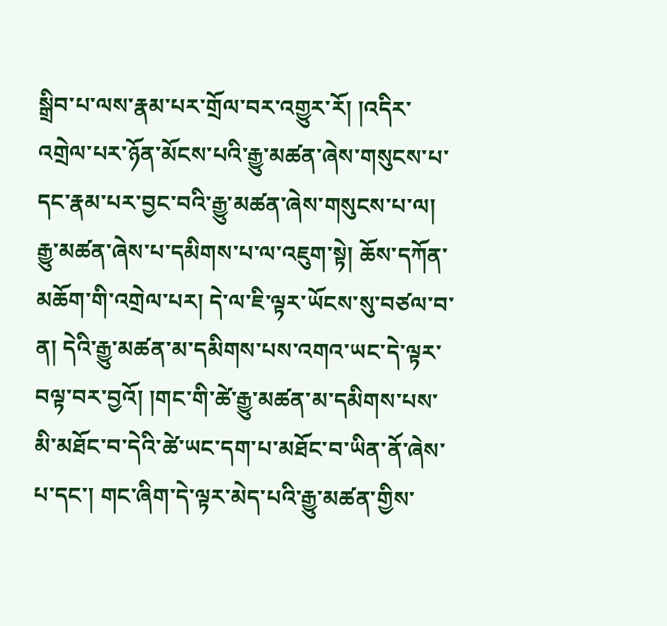སྒྲིབ་པ་ལས་རྣམ་པར་གྲོལ་བར་འགྱུར་རོ། །འདིར་འགྲེལ་པར་ཉོན་མོངས་པའི་རྒྱུ་མཚན་ཞེས་གསུངས་པ་དང་རྣམ་པར་བྱང་བའི་རྒྱུ་མཚན་ཞེས་གསུངས་པ་ལ། རྒྱུ་མཚན་ཞེས་པ་དམིགས་པ་ལ་འཇུག་སྟེ། ཆོས་དཀོན་མཆོག་གི་འགྲེལ་པར། དེ་ལ་ཇི་ལྟར་ཡོངས་སུ་བཙལ་བ་ན། དེའི་རྒྱུ་མཚན་མ་དམིགས་པས་འགའ་ཡང་དེ་ལྟར་བལྟ་བར་བྱའོ། །གང་གི་ཚེ་རྒྱུ་མཚན་མ་དམིགས་པས་མི་མཐོང་བ་དེའི་ཚེ་ཡང་དག་པ་མཐོང་བ་ཡིན་ནོ་ཞེས་པ་དང་། གང་ཞིག་དེ་ལྟར་མེད་པའི་རྒྱུ་མཚན་གྱིས་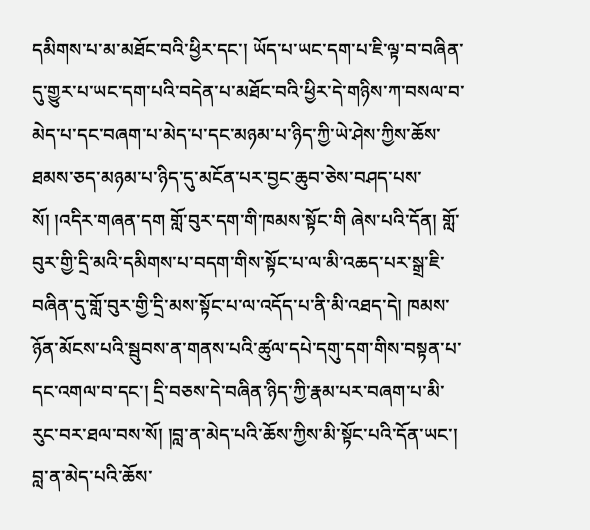དམིགས་པ་མ་མཐོང་བའི་ཕྱིར་དང་། ཡོད་པ་ཡང་དག་པ་ཇི་ལྟ་བ་བཞིན་དུ་གྱུར་པ་ཡང་དག་པའི་བདེན་པ་མཐོང་བའི་ཕྱིར་དེ་གཉིས་ཀ་བསལ་བ་མེད་པ་དང་བཞག་པ་མེད་པ་དང་མཉམ་པ་ཉིད་ཀྱི་ཡེ་ཤེས་ཀྱིས་ཆོས་ཐམས་ཅད་མཉམ་པ་ཉིད་དུ་མངོན་པར་བྱང་ཆུབ་ཅེས་བཤད་པས་སོ། །འདིར་གཞན་དག གློ་བུར་དག་གི་ཁམས་སྟོང་གི ཞེས་པའི་དོན། གློ་བུར་གྱི་དྲི་མའི་དམིགས་པ་བདག་གིས་སྟོང་པ་ལ་མི་འཆད་པར་སྒྲ་ཇི་བཞིན་དུ་གློ་བུར་གྱི་དྲི་མས་སྟོང་པ་ལ་འདོད་པ་ནི་མི་འཐད་དེ། ཁམས་ཉོན་མོངས་པའི་སྦུབས་ན་གནས་པའི་ཚུལ་དཔེ་དགུ་དག་གིས་བསྟན་པ་དང་འགལ་བ་དང་། དྲི་བཅས་དེ་བཞིན་ཉིད་ཀྱི་རྣམ་པར་བཞག་པ་མི་རུང་བར་ཐལ་བས་སོ། །བླ་ན་མེད་པའི་ཆོས་ཀྱིས་མི་སྟོང་པའི་དོན་ཡང་། བླ་ན་མེད་པའི་ཆོས་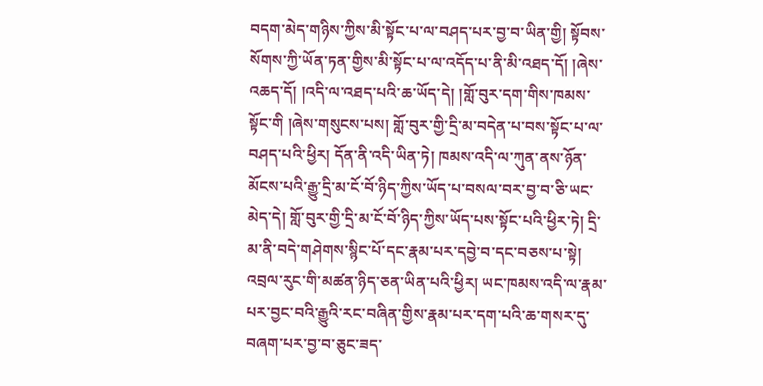བདག་མེད་གཉིས་ཀྱིས་མི་སྟོང་པ་ལ་བཤད་པར་བྱ་བ་ཡིན་གྱི། སྟོབས་སོགས་ཀྱི་ཡོན་ཏན་གྱིས་མི་སྟོང་པ་ལ་འདོད་པ་ནི་མི་འཐད་དོ། །ཞེས་འཆད་དོ། །འདི་ལ་འཐད་པའི་ཆ་ཡོད་དེ། །གློ་བུར་དག་གིས་ཁམས་སྟོང་གི །ཞེས་གསུངས་པས། གློ་བུར་གྱི་དྲི་མ་བདེན་པ་བས་སྟོང་པ་ལ་བཤད་པའི་ཕྱིར། དོན་ནི་འདི་ཡིན་ཏེ། ཁམས་འདི་ལ་ཀུན་ནས་ཉོན་མོངས་པའི་རྒྱུ་དྲི་མ་ངོ་བོ་ཉིད་ཀྱིས་ཡོད་པ་བསལ་བར་བྱ་བ་ཅི་ཡང་མེད་དེ། གློ་བུར་གྱི་དྲི་མ་ངོ་བོ་ཉིད་ཀྱིས་ཡོད་པས་སྟོང་པའི་ཕྱིར་ཏེ། དྲི་མ་ནི་བདེ་གཤེགས་སྙིང་པོ་དང་རྣམ་པར་དབྱེ་བ་དང་བཅས་པ་སྟེ། འབྲལ་རུང་གི་མཚན་ཉིད་ཅན་ཡིན་པའི་ཕྱིར། ཡང་ཁམས་འདི་ལ་རྣམ་པར་བྱང་བའི་རྒྱུའི་རང་བཞིན་གྱིས་རྣམ་པར་དག་པའི་ཆ་གསར་དུ་བཞག་པར་བྱ་བ་ཅུང་ཟད་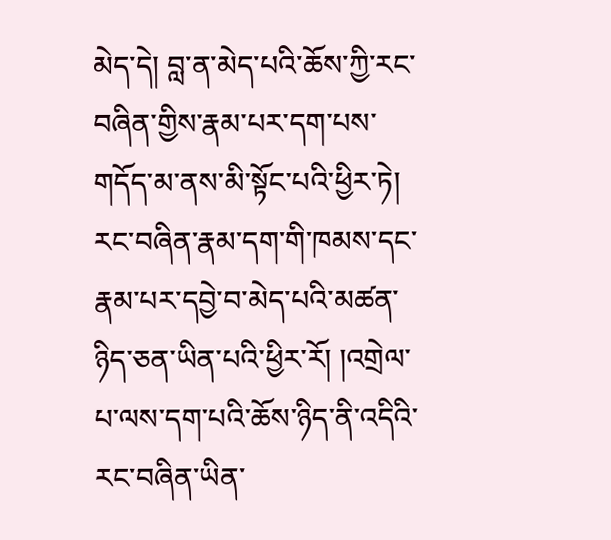མེད་དེ། བླ་ན་མེད་པའི་ཆོས་ཀྱི་རང་བཞིན་གྱིས་རྣམ་པར་དག་པས་གདོད་མ་ནས་མི་སྟོང་པའི་ཕྱིར་ཏེ། རང་བཞིན་རྣམ་དག་གི་ཁམས་དང་རྣམ་པར་དབྱེ་བ་མེད་པའི་མཚན་ཉིད་ཅན་ཡིན་པའི་ཕྱིར་རོ། །འགྲེལ་པ་ལས་དག་པའི་ཆོས་ཉིད་ནི་འདིའི་རང་བཞིན་ཡིན་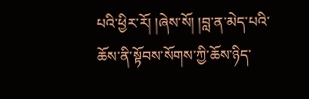པའི་ཕྱིར་རོ། །ཞེས་སོ། །བླ་ན་མེད་པའི་ཆོས་ནི་སྟོབས་སོགས་ཀྱི་ཆོས་ཉིད་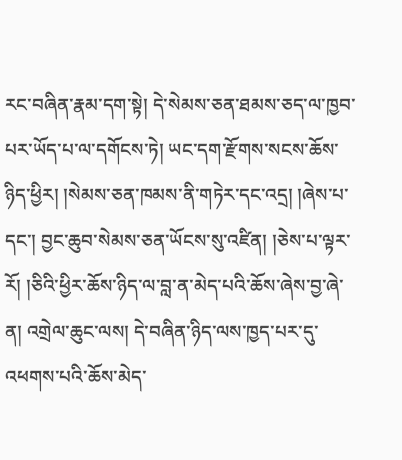རང་བཞིན་རྣམ་དག་སྟེ། དེ་སེམས་ཅན་ཐམས་ཅད་ལ་ཁྱབ་པར་ཡོད་པ་ལ་དགོངས་ཏེ། ཡང་དག་རྫོགས་སངས་ཆོས་ཉིད་ཕྱིར། །སེམས་ཅན་ཁམས་ནི་གཏེར་དང་འདྲ། །ཞེས་པ་དང་། བྱང་ཆུབ་སེམས་ཅན་ཡོངས་སུ་འཛིན། །ཅེས་པ་ལྟར་རོ། །ཅིའི་ཕྱིར་ཆོས་ཉིད་ལ་བླ་ན་མེད་པའི་ཆོས་ཞེས་བྱ་ཞེ་ན། འགྲེལ་ཆུང་ལས། དེ་བཞིན་ཉིད་ལས་ཁྱད་པར་དུ་འཕགས་པའི་ཆོས་མེད་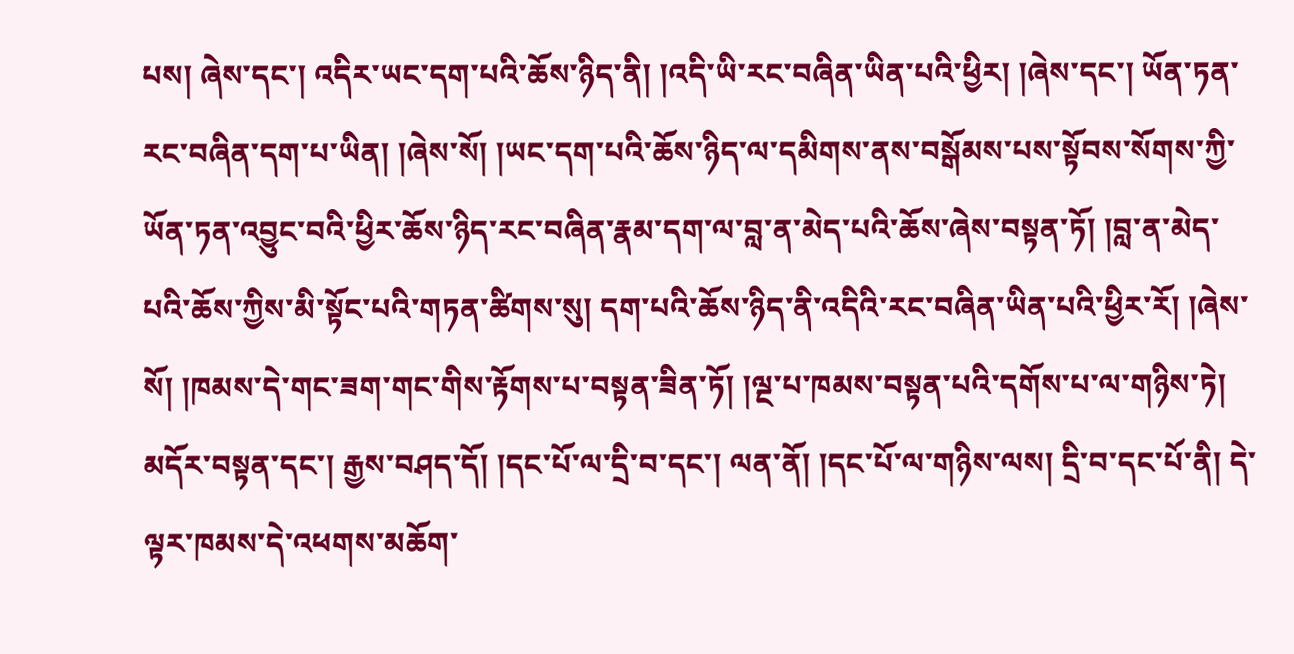པས། ཞེས་དང་། འདིར་ཡང་དག་པའི་ཆོས་ཉིད་ནི། །འདི་ཡི་རང་བཞིན་ཡིན་པའི་ཕྱིར། །ཞེས་དང་། ཡོན་ཏན་རང་བཞིན་དག་པ་ཡིན། །ཞེས་སོ། །ཡང་དག་པའི་ཆོས་ཉིད་ལ་དམིགས་ནས་བསྒོམས་པས་སྟོབས་སོགས་ཀྱི་ཡོན་ཏན་འབྱུང་བའི་ཕྱིར་ཆོས་ཉིད་རང་བཞིན་རྣམ་དག་ལ་བླ་ན་མེད་པའི་ཆོས་ཞེས་བསྟན་ཏོ། །བླ་ན་མེད་པའི་ཆོས་ཀྱིས་མི་སྟོང་པའི་གཏན་ཚིགས་སུ། དག་པའི་ཆོས་ཉིད་ནི་འདིའི་རང་བཞིན་ཡིན་པའི་ཕྱིར་རོ། །ཞེས་སོ། །ཁམས་དེ་གང་ཟག་གང་གིས་རྟོགས་པ་བསྟན་ཟིན་ཏོ། །ལྔ་པ་ཁམས་བསྟན་པའི་དགོས་པ་ལ་གཉིས་ཏེ། མདོར་བསྟན་དང་། རྒྱས་བཤད་དོ། །དང་པོ་ལ་དྲི་བ་དང་། ལན་ནོ། །དང་པོ་ལ་གཉིས་ལས། དྲི་བ་དང་པོ་ནི། དེ་ལྟར་ཁམས་དེ་འཕགས་མཆོག་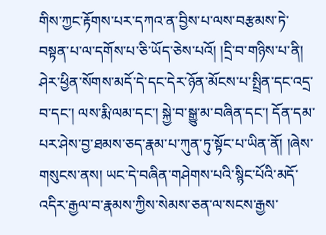གིས་ཀྱང་རྟོགས་པར་དཀའ་ན་བྱིས་པ་ལས་བརྩམས་ཏེ་བསྟན་པ་ལ་དགོས་པ་ཅི་ཡོད་ཅེས་པའོ། །དྲི་བ་གཉིས་པ་ནི། ཤེར་ཕྱིན་སོགས་མདོ་དེ་དང་དེར་ཉོན་མོངས་པ་སྤྲིན་དང་འདྲ་བ་དང་། ལས་རྨི་ལམ་དང་། སྐྱེ་བ་སྒྱུ་མ་བཞིན་དང་། དོན་དམ་པར་ཤེས་བྱ་ཐམས་ཅད་རྣམ་པ་ཀུན་ཏུ་སྟོང་པ་ཡིན་ནོ། །ཞེས་གསུངས་ནས། ཡང་དེ་བཞིན་གཤེགས་པའི་སྙིང་པོའི་མདོ་འདིར་རྒྱལ་བ་རྣམས་ཀྱིས་སེམས་ཅན་ལ་སངས་རྒྱས་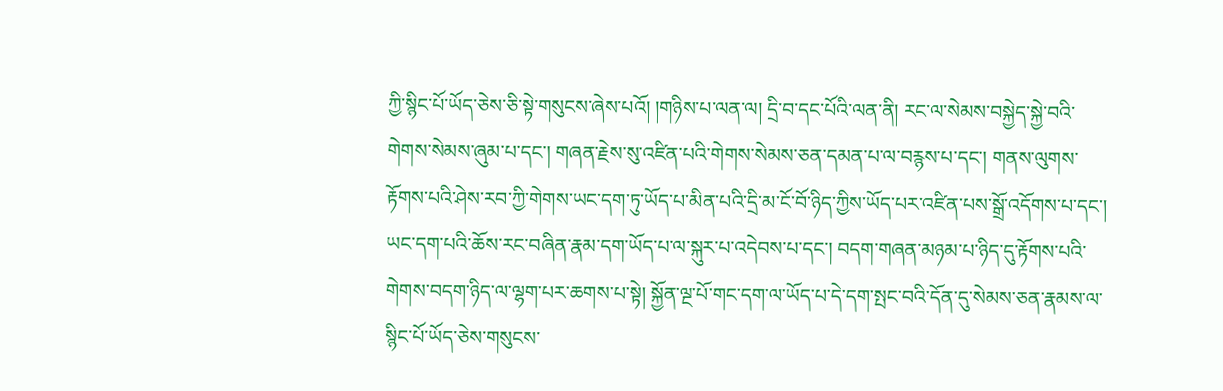ཀྱི་སྙིང་པོ་ཡོད་ཅེས་ཅི་སྟེ་གསུངས་ཞེས་པའོ། །གཉིས་པ་ལན་ལ། དྲི་བ་དང་པོའི་ལན་ནི། རང་ལ་སེམས་བསྐྱེད་སྐྱེ་བའི་གེགས་སེམས་ཞུམ་པ་དང་། གཞན་རྗེས་སུ་འཛིན་པའི་གེགས་སེམས་ཅན་དམན་པ་ལ་བརྙས་པ་དང་། གནས་ལུགས་རྟོགས་པའི་ཤེས་རབ་ཀྱི་གེགས་ཡང་དག་ཏུ་ཡོད་པ་མིན་པའི་དྲི་མ་ངོ་བོ་ཉིད་ཀྱིས་ཡོད་པར་འཛིན་པས་སྒྲོ་འདོགས་པ་དང་། ཡང་དག་པའི་ཆོས་རང་བཞིན་རྣམ་དག་ཡོད་པ་ལ་སྐུར་པ་འདེབས་པ་དང་། བདག་གཞན་མཉམ་པ་ཉིད་དུ་རྟོགས་པའི་གེགས་བདག་ཉིད་ལ་ལྷག་པར་ཆགས་པ་སྟེ། སྐྱོན་ལྔ་པོ་གང་དག་ལ་ཡོད་པ་དེ་དག་སྤང་བའི་དོན་དུ་སེམས་ཅན་རྣམས་ལ་སྙིང་པོ་ཡོད་ཅེས་གསུངས་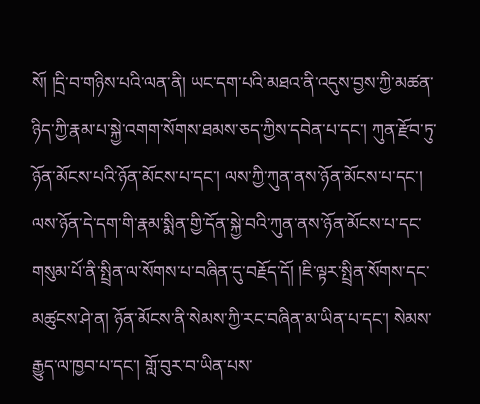སོ། །དྲི་བ་གཉིས་པའི་ལན་ནི། ཡང་དག་པའི་མཐའ་ནི་འདུས་བྱས་ཀྱི་མཚན་ཉིད་ཀྱི་རྣམ་པ་སྐྱེ་འགག་སོགས་ཐམས་ཅད་ཀྱིས་དབེན་པ་དང་། ཀུན་རྫོབ་ཏུ་ཉོན་མོངས་པའི་ཉོན་མོངས་པ་དང་། ལས་ཀྱི་ཀུན་ནས་ཉོན་མོངས་པ་དང་། ལས་ཉོན་དེ་དག་གི་རྣམ་སྨིན་གྱི་དོན་སྐྱེ་བའི་ཀུན་ནས་ཉོན་མོངས་པ་དང་གསུམ་པོ་ནི་སྤྲིན་ལ་སོགས་པ་བཞིན་དུ་བརྗོད་དོ། །ཇི་ལྟར་སྤྲིན་སོགས་དང་མཚུངས་ཤེ་ན། ཉོན་མོངས་ནི་སེམས་ཀྱི་རང་བཞིན་མ་ཡིན་པ་དང་། སེམས་རྒྱུད་ལ་ཁྱབ་པ་དང་། གློ་བུར་བ་ཡིན་པས་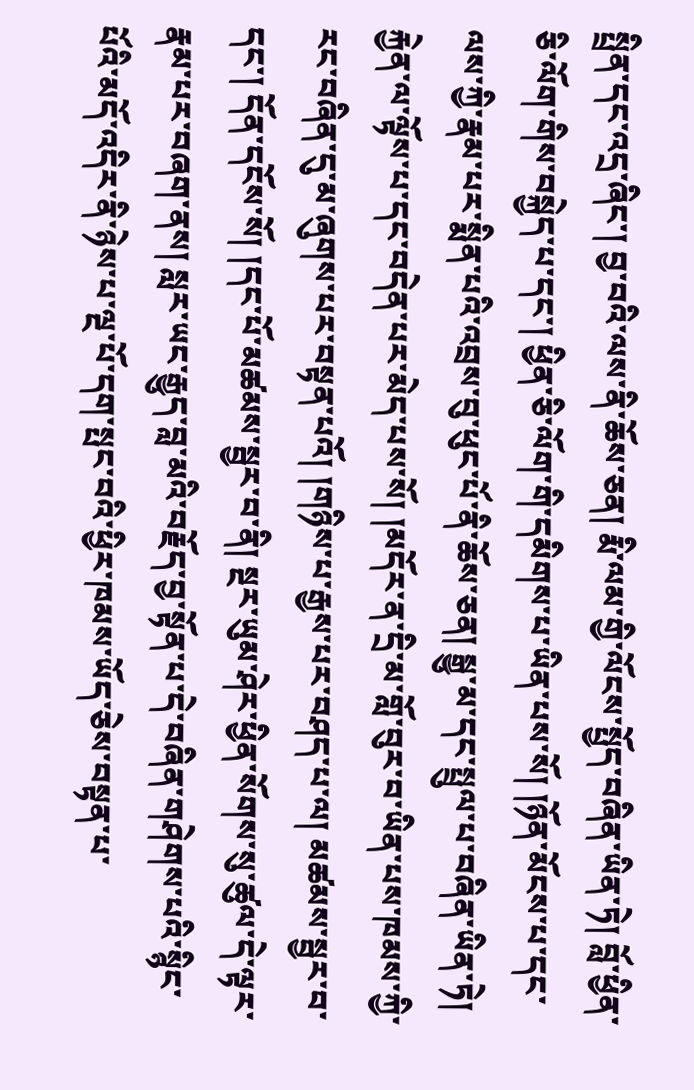སྤྲིན་དང་འདྲ་ཞིང་། བྱ་བའི་ལས་ནི་ཆོས་ཅན། རྨི་ལམ་གྱི་ལོངས་སྤྱོད་བཞིན་ཡིན་ཏེ། བློ་ཕྱིན་ཅི་ལོག་གིས་བསྐྱེད་པ་དང་། ཕྱིན་ཅི་ལོག་གི་དམིགས་པ་ཡིན་པས་སོ། །ཉོན་མོངས་པ་དང་ལས་ཀྱི་རྣམ་པར་སྨིན་པའི་འབྲས་བུ་ཕུང་པོ་ནི་ཆོས་ཅན། སྒྱུ་མ་དང་སྤྲུལ་པ་བཞིན་ཡིན་ཏེ། རྐྱེན་ལ་ལྟོས་པ་དང་བདེན་པར་མེད་པས་སོ། །མདོར་ན་དྲི་མ་གློ་བུར་བ་ཡིན་པས་ཁམས་ཀྱི་རང་བཞིན་དུ་མ་ཞུགས་པར་བསྟན་པའོ། །གཉིས་པ་རྒྱས་པར་བཤད་པ་ལ། མཚམས་སྦྱར་བ་དང་། དོན་དངོས་སོ། །དང་པོ་མཚམས་སྦྱར་བ་ནི། སྔར་ཡུམ་ཤེར་ཕྱིན་སོགས་སུ་ཚུལ་དེ་ལྟར་རྣམ་པར་བཞག་ནས། སླར་ཡང་རྒྱུད་བླ་མའི་བརྗོད་བྱ་སྟོན་པ་དེ་བཞིན་གཤེགས་པའི་སྙིང་པོའི་མདོ་འདིར་ནི་ཉེས་པ་ལྔ་པོ་དག་སྤང་བའི་ཕྱིར་ཁམས་ཡོད་ཅེས་བསྟན་པ་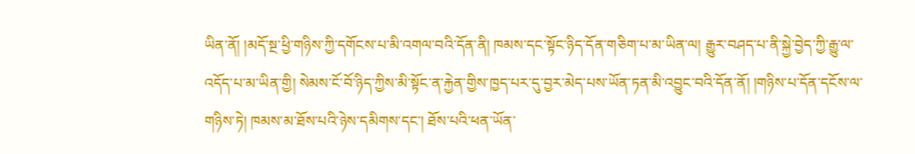ཡིན་ནོ། །མདོ་སྔ་ཕྱི་གཉིས་ཀྱི་དགོངས་པ་མི་འགལ་བའི་དོན་ནི། ཁམས་དང་སྟོང་ཉིད་དོན་གཅིག་པ་མ་ཡིན་ལ། རྒྱུར་བཤད་པ་ནི་སྐྱེ་བྱེད་ཀྱི་རྒྱུ་ལ་འདོད་པ་མ་ཡིན་གྱི། སེམས་ངོ་བོ་ཉིད་ཀྱིས་མི་སྟོང་ན་རྐྱེན་གྱིས་ཁྱད་པར་དུ་བྱར་མེད་པས་ཡོན་ཏན་མི་འབྱུང་བའི་དོན་ནོ། །གཉིས་པ་དོན་དངོས་ལ་གཉིས་ཏེ། ཁམས་མ་ཐོས་པའི་ཉེས་དམིགས་དང་། ཐོས་པའི་ཕན་ཡོན་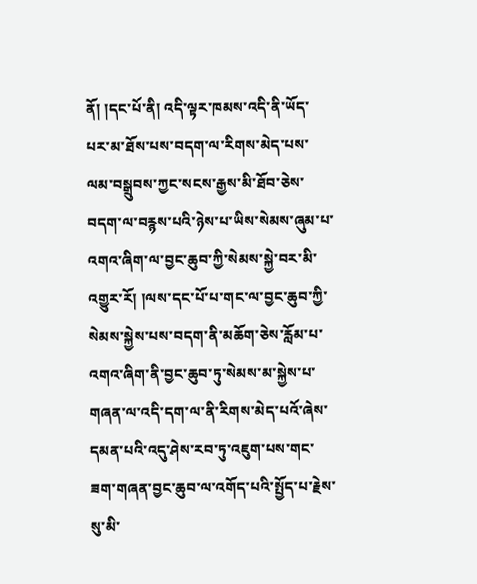ནོ། །དང་པོ་ནི། འདི་ལྟར་ཁམས་འདི་ནི་ཡོད་པར་མ་ཐོས་པས་བདག་ལ་རིགས་མེད་པས་ལམ་བསྒྲུབས་ཀྱང་སངས་རྒྱས་མི་ཐོབ་ཅེས་བདག་ལ་བརྙས་པའི་ཉེས་པ་ཡིས་སེམས་ཞུམ་པ་འགའ་ཞིག་ལ་བྱང་ཆུབ་ཀྱི་སེམས་སྐྱེ་བར་མི་འགྱུར་རོ། །ལས་དང་པོ་པ་གང་ལ་བྱང་ཆུབ་ཀྱི་སེམས་སྐྱེས་པས་བདག་ནི་མཆོག་ཅེས་རློམ་པ་འགའ་ཞིག་ནི་བྱང་ཆུབ་ཏུ་སེམས་མ་སྐྱེས་པ་གཞན་ལ་འདི་དག་ལ་ནི་རིགས་མེད་པའོ་ཞེས་དམན་པའི་འདུ་ཤེས་རབ་ཏུ་འཇུག་པས་གང་ཟག་གཞན་བྱང་ཆུབ་ལ་འགོད་པའི་སྤྱོད་པ་རྗེས་སུ་མི་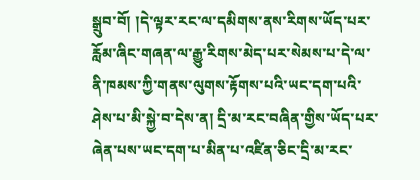སྒྲུབ་བོ། །དེ་ལྟར་རང་ལ་དམིགས་ནས་རིགས་ཡོད་པར་རློམ་ཞིང་གཞན་ལ་རྒྱུ་རིགས་མེད་པར་སེམས་པ་དེ་ལ་ནི་ཁམས་ཀྱི་གནས་ལུགས་རྟོགས་པའི་ཡང་དག་པའི་ཤེས་པ་མི་སྐྱེ་བ་དེས་ན། དྲི་མ་རང་བཞིན་གྱིས་ཡོད་པར་ཞེན་པས་ཡང་དག་པ་མིན་པ་འཛིན་ཅིང་དྲི་མ་རང་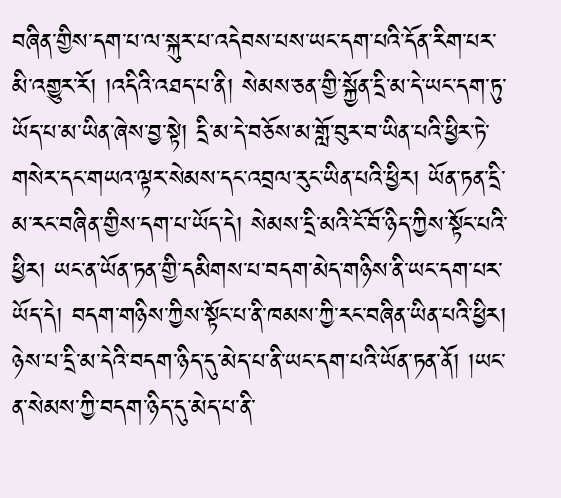བཞིན་གྱིས་དག་པ་ལ་སྐུར་པ་འདེབས་པས་ཡང་དག་པའི་དོན་རིག་པར་མི་འགྱུར་རོ། །འདིའི་འཐད་པ་ནི། སེམས་ཅན་གྱི་སྐྱོན་དྲི་མ་དེ་ཡང་དག་ཏུ་ཡོད་པ་མ་ཡིན་ཞེས་བྱ་སྟེ། དྲི་མ་དེ་བཅོས་མ་གློ་བུར་བ་ཡིན་པའི་ཕྱིར་ཏེ་གསེར་དང་གཡའ་ལྟར་སེམས་དང་འབྲལ་རུང་ཡིན་པའི་ཕྱིར། ཡོན་ཏན་དྲི་མ་རང་བཞིན་གྱིས་དག་པ་ཡོད་དེ། སེམས་དྲི་མའི་ངོ་བོ་ཉིད་ཀྱིས་སྟོང་པའི་ཕྱིར། ཡང་ན་ཡོན་ཏན་གྱི་དམིགས་པ་བདག་མེད་གཉིས་ནི་ཡང་དག་པར་ཡོད་དེ། བདག་གཉིས་ཀྱིས་སྟོང་པ་ནི་ཁམས་ཀྱི་རང་བཞིན་ཡིན་པའི་ཕྱིར། ཉེས་པ་དྲི་མ་དེའི་བདག་ཉིད་དུ་མེད་པ་ནི་ཡང་དག་པའི་ཡོན་ཏན་ནོ། །ཡང་ན་སེམས་ཀྱི་བདག་ཉིད་དུ་མེད་པ་ནི་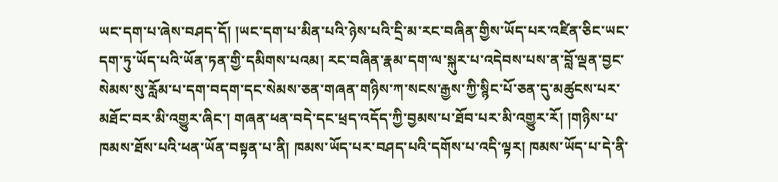ཡང་དག་པ་ཞེས་བཤད་དོ། །ཡང་དག་པ་མིན་པའི་ཉེས་པའི་དྲི་མ་རང་བཞིན་གྱིས་ཡོད་པར་འཛིན་ཅིང་ཡང་དག་ཏུ་ཡོད་པའི་ཡོན་ཏན་གྱི་དམིགས་པའམ། རང་བཞིན་རྣམ་དག་ལ་སྐུར་པ་འདེབས་པས་ན་བློ་ལྡན་བྱང་སེམས་སུ་རློམ་པ་དག་བདག་དང་སེམས་ཅན་གཞན་གཉིས་ཀ་སངས་རྒྱས་ཀྱི་སྙིང་པོ་ཅན་དུ་མཚུངས་པར་མཐོང་བར་མི་འགྱུར་ཞིང་། གཞན་ཕན་བདེ་དང་ཕྲད་འདོད་ཀྱི་བྱམས་པ་ཐོབ་པར་མི་འགྱུར་རོ། །གཉིས་པ་ཁམས་ཐོས་པའི་ཕན་ཡོན་བསྟན་པ་ནི། ཁམས་ཡོད་པར་བཤད་པའི་དགོས་པ་འདི་ལྟར། ཁམས་ཡོད་པ་དེ་ནི་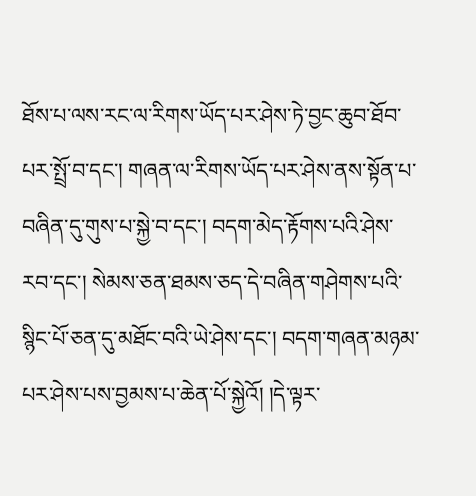ཐོས་པ་ལས་རང་ལ་རིགས་ཡོད་པར་ཤེས་ཏེ་བྱང་ཆུབ་ཐོབ་པར་སྤྲོ་བ་དང་། གཞན་ལ་རིགས་ཡོད་པར་ཤེས་ནས་སྟོན་པ་བཞིན་དུ་གུས་པ་སྐྱེ་བ་དང་། བདག་མེད་རྟོགས་པའི་ཤེས་རབ་དང་། སེམས་ཅན་ཐམས་ཅད་དེ་བཞིན་གཤེགས་པའི་སྙིང་པོ་ཅན་དུ་མཐོང་བའི་ཡེ་ཤེས་དང་། བདག་གཞན་མཉམ་པར་ཤེས་པས་བྱམས་པ་ཆེན་པོ་སྐྱེའོ། །དེ་ལྟར་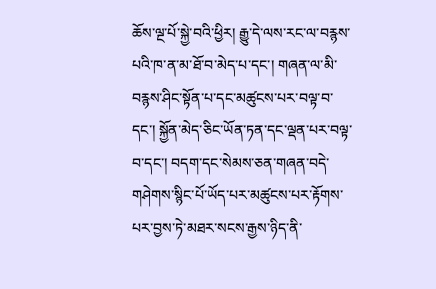ཆོས་ལྔ་པོ་སྐྱེ་བའི་ཕྱིར། རྒྱུ་དེ་ལས་རང་ལ་བརྙས་པའི་ཁ་ན་མ་ཐོ་བ་མེད་པ་དང་། གཞན་ལ་མི་བརྙས་ཤིང་སྟོན་པ་དང་མཚུངས་པར་བལྟ་བ་དང་། སྐྱོན་མེད་ཅིང་ཡོན་ཏན་དང་ལྡན་པར་བལྟ་བ་དང་། བདག་དང་སེམས་ཅན་གཞན་བདེ་གཤེགས་སྙིང་པོ་ཡོད་པར་མཚུངས་པར་རྟོགས་པར་བྱས་ཏེ་མཐར་སངས་རྒྱས་ཉིད་ནི་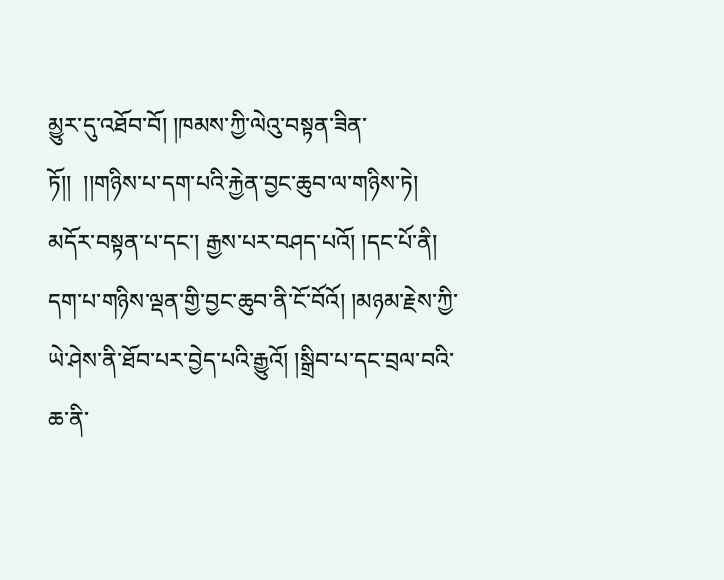མྱུར་དུ་འཐོབ་བོ། །ཁམས་ཀྱི་ལེའུ་བསྟན་ཟིན་ཏོ།།  །།གཉིས་པ་དག་པའི་རྐྱེན་བྱང་ཆུབ་ལ་གཉིས་ཏེ། མདོར་བསྟན་པ་དང་། རྒྱས་པར་བཤད་པའོ། །དང་པོ་ནི། དག་པ་གཉིས་ལྡན་གྱི་བྱང་ཆུབ་ནི་ངོ་བོའོ། །མཉམ་རྗེས་ཀྱི་ཡེ་ཤེས་ནི་ཐོབ་པར་བྱེད་པའི་རྒྱུའོ། །སྒྲིབ་པ་དང་བྲལ་བའི་ཆ་ནི་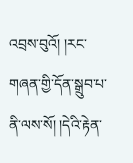འབྲས་བུའོ། །རང་གཞན་གྱི་དོན་སྒྲུབ་པ་ནི་ལས་སོ། །དེའི་རྟེན་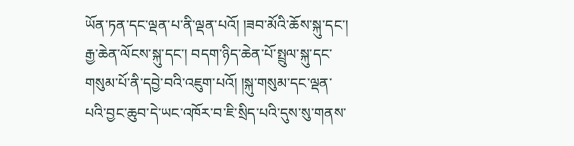ཡོན་ཏན་དང་ལྡན་པ་ནི་ལྡན་པའོ། །ཟབ་མོའི་ཆོས་སྐུ་དང་། རྒྱ་ཆེན་ལོངས་སྐུ་དང་། བདག་ཉིད་ཆེན་པོ་སྤྲུལ་སྐུ་དང་གསུམ་པོ་ནི་དབྱེ་བའི་འཇུག་པའོ། །སྐུ་གསུམ་དང་ལྡན་པའི་བྱང་ཆུབ་དེ་ཡང་འཁོར་བ་ཇི་སྲིད་པའི་དུས་སུ་གནས་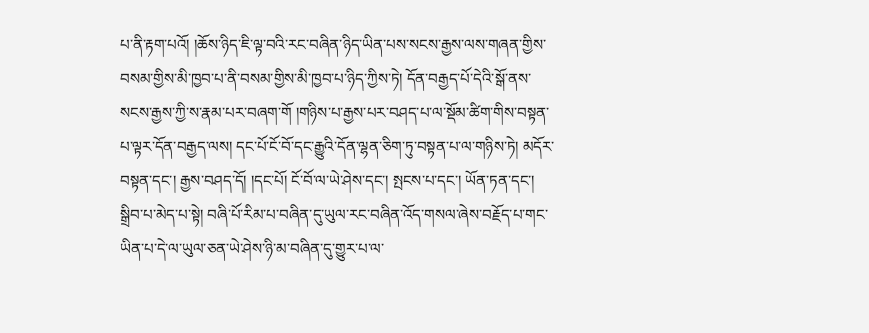པ་ནི་རྟག་པའོ། །ཆོས་ཉིད་ཇི་ལྟ་བའི་རང་བཞིན་ཉིད་ཡིན་པས་སངས་རྒྱས་ལས་གཞན་གྱིས་བསམ་གྱིས་མི་ཁྱབ་པ་ནི་བསམ་གྱིས་མི་ཁྱབ་པ་ཉིད་ཀྱིས་ཏེ། དོན་བརྒྱད་པོ་དེའི་སྒོ་ནས་སངས་རྒྱས་ཀྱི་ས་རྣམ་པར་བཞག་གོ །གཉིས་པ་རྒྱས་པར་བཤད་པ་ལ་སྡོམ་ཚིག་གིས་བསྟན་པ་ལྟར་དོན་བརྒྱད་ལས། དང་པོ་ངོ་བོ་དང་རྒྱུའི་དོན་ལྷན་ཅིག་ཏུ་བསྟན་པ་ལ་གཉིས་ཏེ། མདོར་བསྟན་དང་། རྒྱས་བཤད་དོ། །དང་པོ། ངོ་བོ་ལ་ཡེ་ཤེས་དང་། སྤངས་པ་དང་། ཡོན་ཏན་དང་། སྒྲིབ་པ་མེད་པ་སྟེ། བཞི་པོ་རིམ་པ་བཞིན་དུ་ཡུལ་རང་བཞིན་འོད་གསལ་ཞེས་བརྗོད་པ་གང་ཡིན་པ་དེ་ལ་ཡུལ་ཅན་ཡེ་ཤེས་ཉི་མ་བཞིན་དུ་གྱུར་པ་ལ་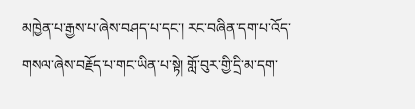མཁྱེན་པ་རྒྱས་པ་ཞེས་བཤད་པ་དང་། རང་བཞིན་དག་པ་འོད་གསལ་ཞེས་བརྗོད་པ་གང་ཡིན་པ་སྟེ། གློ་བུར་གྱི་དྲི་མ་དག་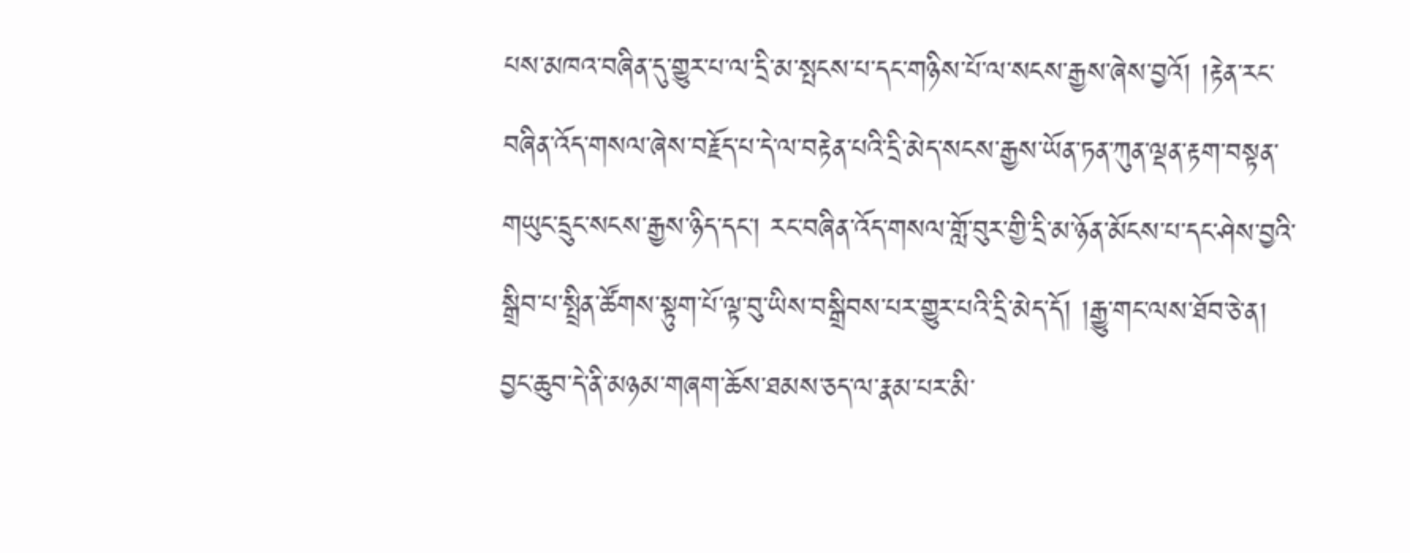པས་མཁའ་བཞིན་དུ་གྱུར་པ་ལ་དྲི་མ་སྤངས་པ་དང་གཉིས་པོ་ལ་སངས་རྒྱས་ཞེས་བྱའོ། །རྟེན་རང་བཞིན་འོད་གསལ་ཞེས་བརྗོད་པ་དེ་ལ་བརྟེན་པའི་དྲི་མེད་སངས་རྒྱས་ཡོན་ཏན་ཀུན་ལྡན་རྟག་བསྟན་གཡུང་དྲུང་སངས་རྒྱས་ཉིད་དང་། རང་བཞིན་འོད་གསལ་གློ་བུར་གྱི་དྲི་མ་ཉོན་མོངས་པ་དང་ཤེས་བྱའི་སྒྲིབ་པ་སྤྲིན་ཚོགས་སྟུག་པོ་ལྟ་བུ་ཡིས་བསྒྲིབས་པར་གྱུར་པའི་དྲི་མེད་དོ། །རྒྱུ་གང་ལས་ཐོབ་ཅེ་ན། བྱང་ཆུབ་དེ་ནི་མཉམ་གཞག་ཆོས་ཐམས་ཅད་ལ་རྣམ་པར་མི་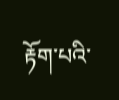རྟོག་པའི་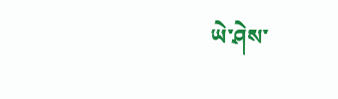ཡེ་ཤེས་